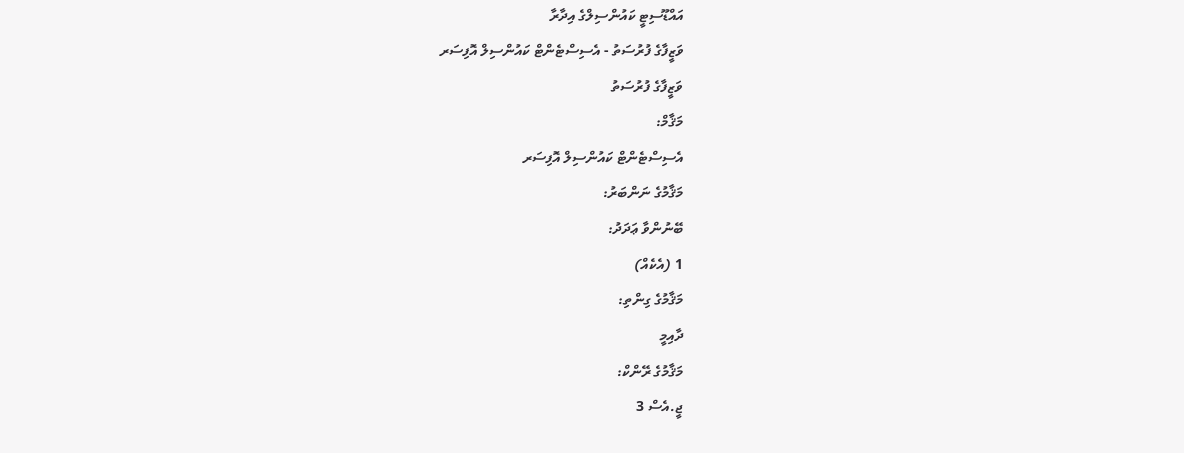އައްޑޫސިޓީ ކައުންސިލްގެ އިދާރާ
ވަޒީފާގެ ފުރުސަތު - އެސިސްޓެންޓް ކައުންސިލް އޮފިސަރ
ވަޒީފާގެ ފުރުސަތު
މަޤާމް:
އެސިސްޓެންޓް ކައުންސިލް އޮފިސަރ
މަޤާމުގެ ނަންބަރު:
ބޭނުންވާ ޢަދަދު:
1 (އެކެއް)
މަޤާމުގެ ގިންތި:
ދާއިމީ
މަޤާމުގެ ރޭންކް:
ޖީ.އެސް 3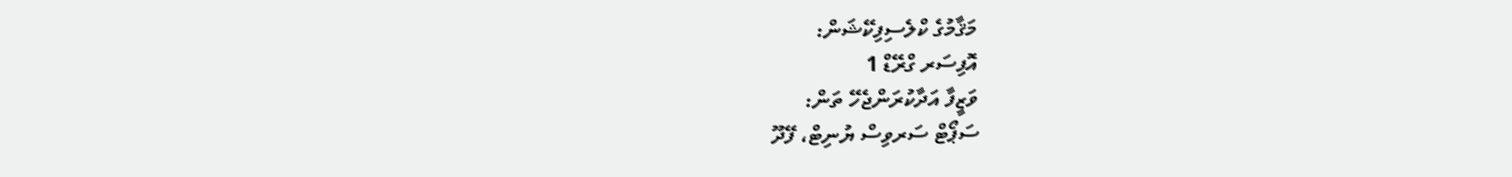މަޤާމުގެ ކްލެސިފިކޭޝަން:
އޮފިސަރ ގްރޭޑް 1
ވަޒީފާ އަދާކުރަންޖެހޭ ތަން:
ސަޕޯޓް ސަރވިސް ޔުނިޓް، ފޭދޫ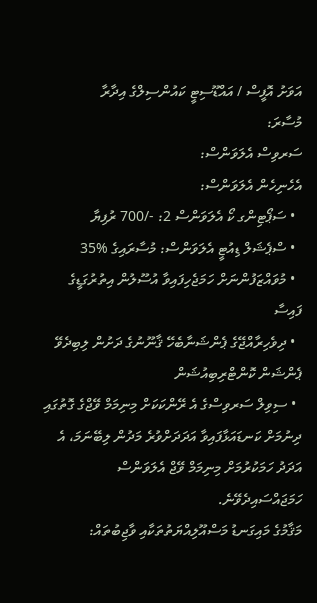އަވަށު އޮފީސް / އައްޑޫސިޓީ ކައުންސިލްގެ އިދާރާ
މުސާރަ:
ސަރވިސް އެލަވަންސް:
އެހެނިހެން އެލަވަންސް:
  • ސަޕޯޓިންގ ކޯ އެލަވަންސް 2: -/700 ރުފިޔާ
  • ސްޕެޝަލް ޑިއުޓީ އެލަވަންސް: މުސާރައިގެ %35
  • މުވައްޒަފުންނަށް ހަމަޖެހިފައިވާ އުސޫލުން އިތުރުގަޑީގެ ފައިސާ
  • ދިވެހިރާއްޖޭގެ ޕެންޝަނާބެހޭ ޤާނޫނުގެ ދަށުން ލިބިދެވޭ ޕެންޝަން ކޮންޓްރިބިއުޝަން
  • ސިވިލް ސަރވިސްގެ އެ ރޭންކަކަށް މިނިމަމް ވޭޖްގެ ގޮތުގައި ދިނުމަށް ކަނޑައަޅާފައިވާ އަދަދަށްވުރެ މަދުން ލިބޭނަމަ، އެ އަދަދު ހަމަކުރުމަށް މިނިމަމް ވޭޖް އެލަވަންސް ހަމަޖައްސައިދެވޭނެ.
މަޤާމުގެ މައިގަނޑު މަސްއޫލިއްޔަތުތަކާއި ވާޖިބުތައް: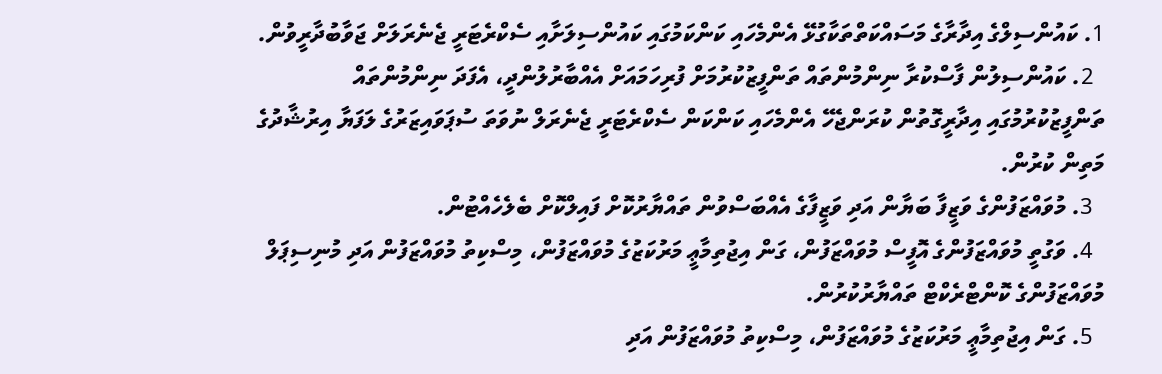1. ކައުންސިލްގެ އިދާރާގެ މަސައްކަތްތަކާގުޅޭ އެންމެހައި ކަންކަމުގައި ކައުންސިލަށާއި ސެކްރެޓަރީ ޖެނެރަލަށް ޖަވާބުދާރީވުން.
  2. ކައުންސިލުން ފާސްކުރާ ނިންމުންތައް ތަންފީޒުކުރުމަށް ފުރިހަމައަށް އެއްބާރުލުންދީ، އެފަދަ ނިންމުންތައް ތަންފީޒުކުރުމުގައި އިދާރީގޮތުން ކުރަންޖެހޭ އެންމެހައި ކަންކަން ސެކްރެޓަރީ ޖެނެރަލް ނުވަތަ ސުޕަވައިޒަރުގެ ލަފަޔާ އިރުޝާދުގެ މަތިން ކުރުން.
  3. މުވައްޒަފުންގެ ވަޒީފާ ބަޔާން އަދި ވަޒީފާގެ އެއްބަސްވުން ތައްޔާރުކޮށް ފައިލްކޮށް ބެލެހެއްޓުން.
  4. ވަގުތީ މުވައްޒަފުންގެ އޮފީސް މުވައްޒަފުން، ގަން އިޖުތިމާޢީ މަރުކަޒުގެ މުވައްޒަފުން، މިސްކިތު މުވައްޒަފުން އަދި މުނިސިޕަލް މުވައްޒަފުންގެ ކޮންޓްރެކްޓް ތައްޔާރުކުރުން.
  5. ގަން އިޖުތިމާޢީ މަރުކަޒުގެ މުވައްޒަފުން، މިސްކިތު މުވައްޒަފުން އަދި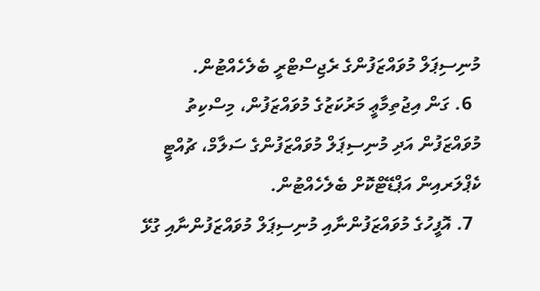މުނިސިޕަލް މުވައްޒަފުންގެ ރެޖިސްޓްރީ ބެލެހެއްޓުން.
  6. ގަން އިޖުތިމާޢީ މަރުކަޒުގެ މުވައްޒަފުން، މިސްކިތު މުވައްޒަފުން އަދި މުނިސިޕަލް މުވައްޒަފުންގެ ސަލާމް، ޗުއްޓީ ކެޕްލަރއިން އަޕްޑޭޓްކޮށް ބެލެހެއްޓުން.
  7. އޮފީހުގެ މުވައްޒަފުންނާއި މުނިސިޕަލް މުވައްޒަފުންނާއި ގުޅޭ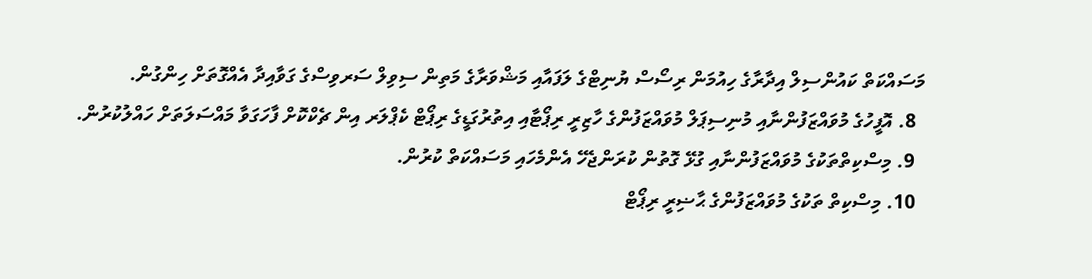މަސައްކަތް ކައުންސިލް އިދާރާގެ ހިއުމަން ރިސޯސް ޔުނިޓްގެ ލަފައާއި މަޝްވަރާގެ މަތިން ސިވިލް ސަރވިސްގެ ގަވާއިދާ އެއްގޮތަށް ހިންގުން.
  8. އޮފީހުގެ މުވައްޒަފުންނާއި މުނިސިޕަލް މުވައްޒަފުންގެ ހާޒިރީ ރިޕޯޓާއި އިތުރުގަޑީގެ ރިޕޯޓް ކެޕްލަރ އިން ޗެކްކޮށް ފާހަގަވާ މައްސަލަތަށް ހައްލުކުރުން.
  9. މިސްކިތްތަކުގެ މުވައްޒަފުންނާއި ގުޅޭ ގޮތުން ކުރަންޖެހޭ އެންމެހައި މަސައްކަތް ކުރުން.
  10. މިސްކިތް ތަކުގެ މުވައްޒަފުންގެ ޙާޟިރީ ރިޕޯޓް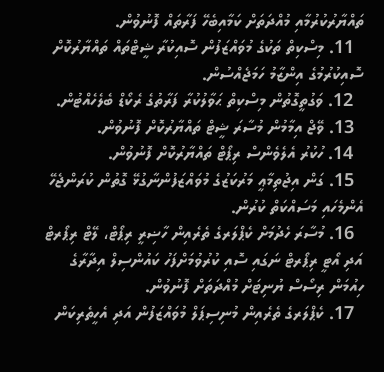ތައްޔާރުކުރުމާއި މުއްދަތަށް ކަމާއިބެހޭ ފަރާތައް ފޮނުވުން.
  11. މިސްކިތް ތަކުގެ މުވައްޒަފުން ސޮއިކުރާ ޝީޓްތައް ތައްޔާރުކޮށް ސޮއިކުރުމުގެ އިންޒާމު ހަމަޖެއްސުން.
  12. ވަގުތީގޮތުން މިސްކިތް ޙަވާލުކުރާ ފަރާތުގެ ރެކޯޑް ބެލެހެއްޓުން.
  13. ވޭޖް އިމާމުން މުސާރަ ޝީޓް ތައްޔާރުކޮށް ފޮނުވުން.
  14. ހުކުރު އެލެވެންސް ރިޕޯޓް ތައްޔާރުކޮށް ފޮނުވުން.
  15. ގަން އިޖުތިމާޢީ މަރުކަޒުގެ މުވައްޒަފުންނާގުޅޭ ގޮތުން ކުރަންޖެހޭ އެންމެހައި މަސައްކަތް ކުރުން.
  16. މުސާރަ ހެދުމަށް ކެޕްލަރގެ ތެރެއިން ހާޟިރީ ރިޕޯޓް، ލޭޓް ރިޕޯރޓް އަދި އޯޓީ ރިޕޯރޓް ނަގައި ސޮއި ކުރުވުމަށްފަހު ކައުންސިލް އިދާރާގެ ހިއުމަން ރިސޯސް ޔުނިޓަށް މުއްދަތަށް ފޮނުވުން.
  17. ކެޕްލަރގެ ތެރެއިން މުނިސިޕަލް މުވައްޒަފުން އަދި އެހީތެރިކަން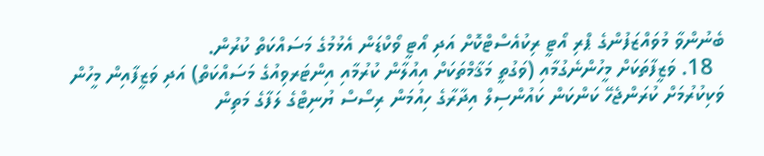ބެނުންވާ މުވައްޒަފުންގެ ޕްރި އޯޓީ ރިކުއެސްޓްކޮށް އަދި އޯޓީ ވޯކްޑަން އެޅުމުގެ މަސައްކަތް ކުރުން.
  18. ވަޒީފާތަކަށް މީހުންނެގުމާއި (ވަގުތީ މަޤާމްތަކަށް އިއުލާން ކުރުމާއި އިންޓަރވިއުގެ މަސައްކަތް) އަދި ވަޒީފާއިން މީހުން ވަކިކުރުމަށް ކުރަންޖެހޭ ކަންކަން ކައުންސިލް އިދާރާގެ ހިއުމަން ރިސޯސް ޔުނިޓްގެ ލަފާގެ މަތިން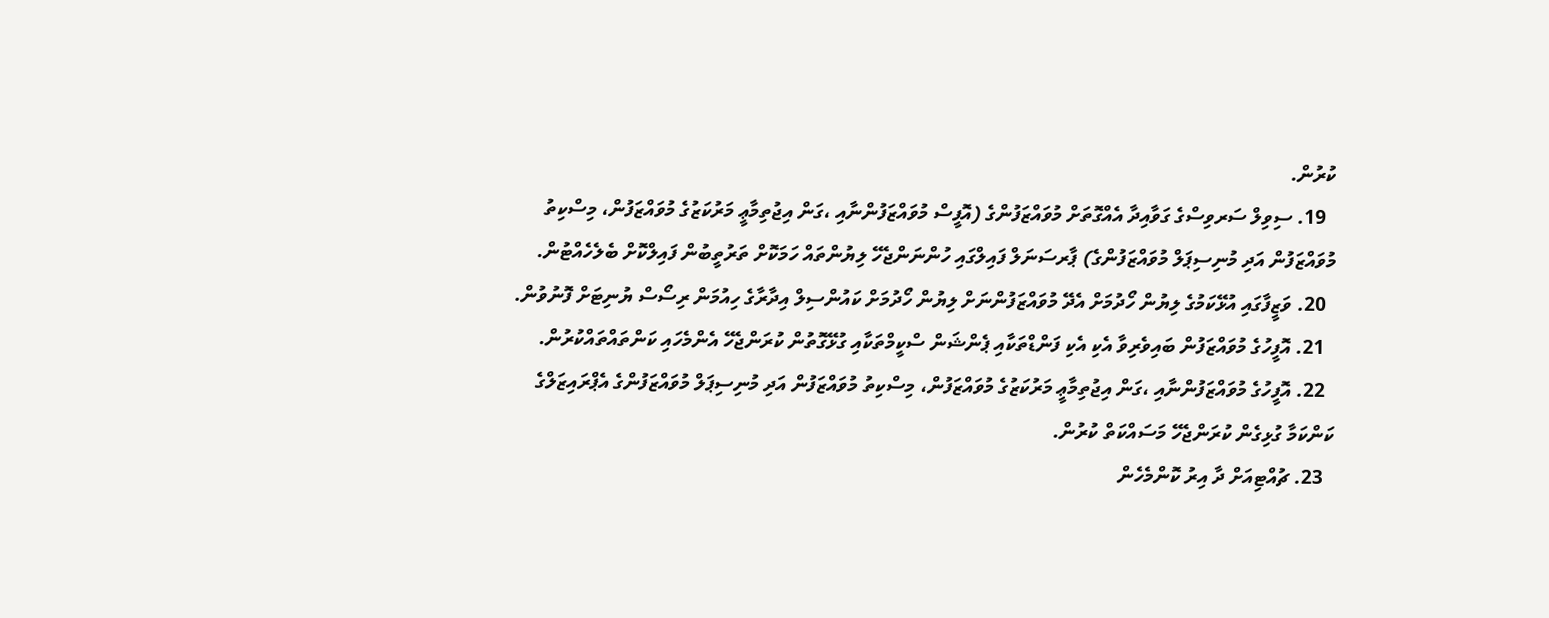ކުރުން.
  19. ސިވިލް ސަރވިސްގެ ގަވާއިދާ އެއްގޮތަށް މުވައްޒަފުންގެ (އޮފީސް މުވައްޒަފުންނާއި ،ގަން އިޖުތިމާޢީ މަރުކަޒުގެ މުވައްޒަފުން، މިސްކިތު މުވައްޒަފުން އަދި މުނިސިޕަލް މުވައްޒަފުންގެ) ޕާރސަނަލް ފައިލްގައި ހުންނަންޖެހޭ ލިޔުންތައް ހަމަކޮށް ތަރުތީބުން ފައިލްކޮށް ބެލެހެއްޓުން.
  20. ވަޒީފާގައި އުޅޭކަމުގެ ލިޔުން ހޯދުމަށް އެދޭ މުވައްޒަފުންނަށް ލިޔުން ހޯދުމަށް ކައުންސިލް އިދާރާގެ ހިއުމަން ރިސޯސް ޔުނިޓަށް ފޮނުވުން.
  21. އޮފީހުގެ މުވައްޒަފުން ބައިވެރިވާ އެކި އެކި ފަންޑްތަކާއި ޕެންޝަން ސްކީމްތަކާއި ގުޅޭގޮތުން ކުރަންޖެހޭ އެންމެހައި ކަންތައްތައްކުރުން.
  22. އޮފީހުގެ މުވައްޒަފުންނާއި ،ގަން އިޖުތިމާޢީ މަރުކަޒުގެ މުވައްޒަފުން، މިސްކިތު މުވައްޒަފުން އަދި މުނިސިޕަލް މުވައްޒަފުންގެ އެޕްރައިޒަލްގެ ކަންކަމާ ގުޅިގެން ކުރަންޖެހޭ މަސައްކަތް ކުރުން.
  23. ޗުއްޓިއަށް ދާ އިރު ކޮންމެހެން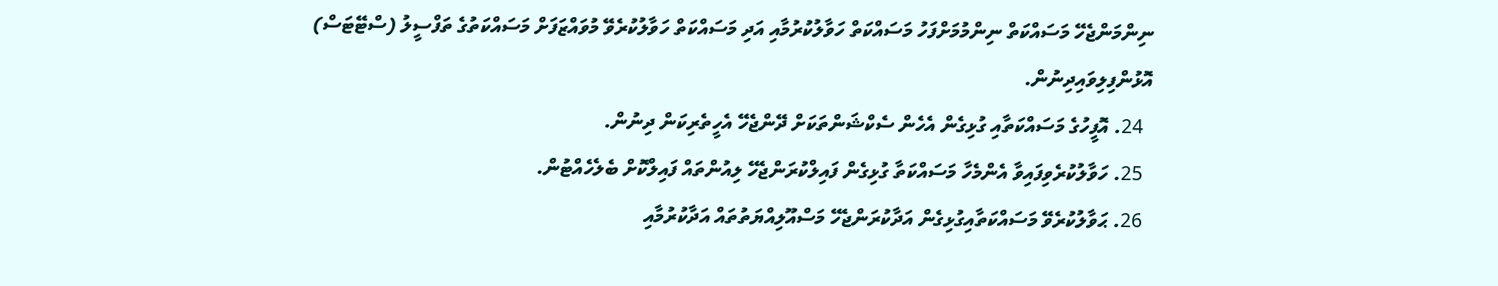ނިންމަންޖެހޭ މަސައްކަތް ނިންމުމަށްފަހު މަސައްކަތް ހަވާލުކުރުމާއި އަދި މަސައްކަތް ހަވާލުކުރެވޭ މުވައްޒަފަށް މަސައްކަތުގެ ތަފްސީލު (ސްޓޭޓަސް) އޮޅުންފިލިވައިދިނުން.
  24. އޮފީހުގެ މަސައްކަތާއި ގުޅިގެން އެހެން ސެކްޝަންތަކަށް ދޭންޖެހޭ އެހީތެރިކަން ދިނުން.
  25. ހަވާލުކުރެވިފައިވާ އެންމެހާ މަސައްކަތާ ގުޅިގެން ފައިލްކުރަންޖެހޭ ލިއުންތައް ފައިލްކޮށް ބެލެހެއްޓުން.
  26. ޙަވާލުކުރެވޭ މަސައްކަތާއިގުޅިގެން އަދާކުރަންޖެހޭ މަސްއޫލިއްޔަތުތައް އަދާކުރުމާއި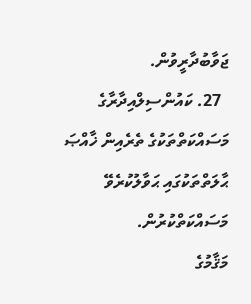ޖަވާބުދާރީވުން.
  27. ކައުންސިލްއިދާރާގެ މަސައްކަތްތަކުގެ ތެރެއިން ޚާއްޞަ ޙާލަތްތަކުގައި ޙަވާލުކުރެވޭ މަސައްކަތްކުރުން.
މަޤާމުގެ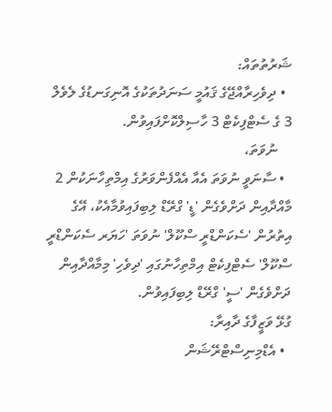ޝަރުތުތައް:
  • ދިވެހިރާއްޖޭގެ ޤައުމީ ސަނަދުތަކުގެ އޮނިގަނޑުގެ ލެވެލް 3 ގެ ސެޓްފިކެޓް 3 ހާސިލްކޮށްފައިވުން.
    ނުވަތަ،
  • ސާނަވީ ނުވަތަ އެއާ އެއްފެންވަރުގެ އިމްތިހާނަކުން 2 މާއްދާއިން ދަށްވެގެން 'ޑީ' ގްރޭޑް ލިބިފައިވުމާއެކު، އޭގެ އިތުރުން 'ސެކަންޑްރީ ސްކޫލް' ނުވަތަ 'ހަޔަރ ސެކަންޑްރީ ސްކޫލް' ސެޓްފިކެޓް އިމްތިހާނުގައި 'ދިވެހި' މިމާއްދާއިން ދަށްވެގެން 'ސީ' ގްރޭޑް ލިބިފައިވުން.
ގުޅޭ ވަޒީފާގެ ދާއިރާ:
  • އެޑްމިނިސްޓްރޭޝަން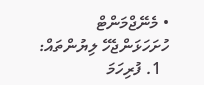• މެނޭޖްމަންޓް
ހުށަހަޅަންޖެހޭ ލިޔުންތައް:
  1. ފުރިހަމަ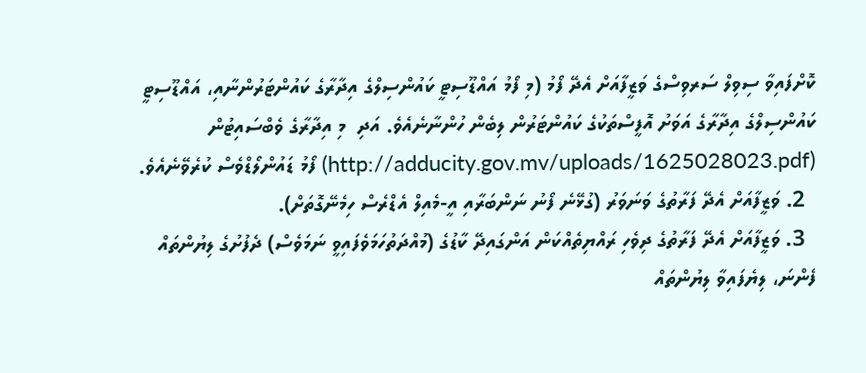ކޮށްފައިވާ ސިވިލް ސަރވިސްގެ ވަޒީފާއަށް އެދޭ ފޯމު (މި ފޯމު އައްޑޫސިޓީ ކައުންސިލްގެ އިދާރާގެ ކައުންޓަރުންނާއި، އައްޑޫސިޓީ ކައުންސިލްގެ އިދާރާގެ އަވަށު އޮފީސްތަކުގެ ކައުންޓަރުން ލިބެން ހުންނާނެއެވެ. އަދި  މި އިދާރާގެ ވެބްސައިޓުން (http://adducity.gov.mv/uploads/1625028023.pdf) ފޯމު ޑައުންލޯޑްވެސް ކުރެވޭނެއެވެ.
  2. ވަޒީފާއަށް އެދޭ ފަރާތުގެ ވަނަވަރު (ގުޅޭނެ ފޯނު ނަންބަރާއި އީ-މެއިލް އެޑްރެސް ހިމެނޭގޮތަށް).
  3. ވަޒީފާއަށް އެދޭ ފަރާތުގެ ދިވެހި ރައްޔިތެއްކަން އަންގައިދޭ ކާޑުގެ (މުއްދަތުހަމަވެފައިވީ ނަމަވެސް) ދެފުށުގެ ލިޔުންތައް ފެންނަ، ލިޔެފައިވާ ލިޔުންތައް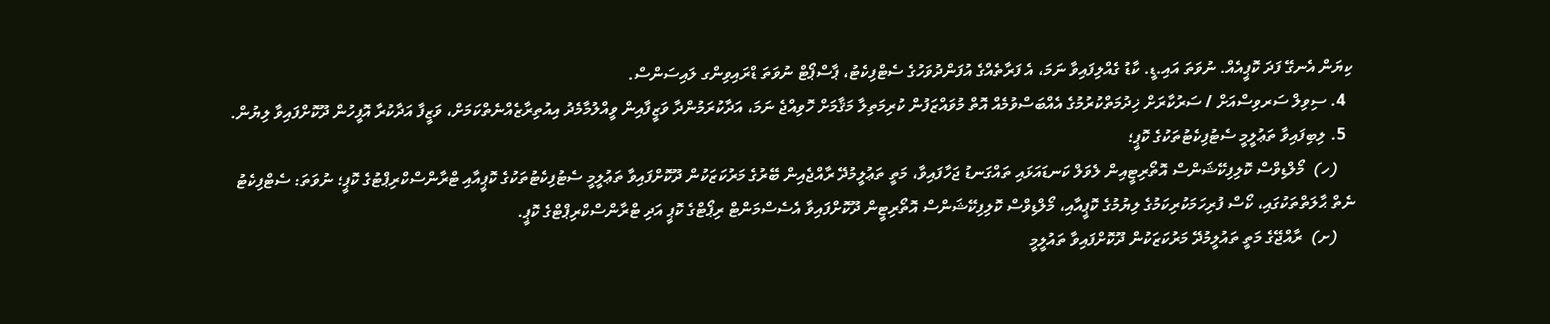ކިޔަން އެނގޭ ފަދަ ކޮޕީއެއް. ނުވަތަ އައި.ޑީ. ކާޑު ގެއްލިފައިވާ ނަމަ، އެ ފަރާތެއްގެ އުފަންދުވަހުގެ ސެޓްފިކެޓު، ޕާސްޕޯޓް ނުވަތަ ޑްރައިވިންގ ލައިސަންސް.
  4. ސިވިލް ސަރވިސްއަށް / ސަރުކާރަށް ޚިދުމަތްކުރުމުގެ އެއްބަސްވުމެއް އޮތް މުވައްޒަފުން ކުރިމަތިލާ މަޤާމަށް ހޮވިއްޖެ ނަމަ، އަދާކުރަމުންދާ ވަޒީފާއިން ވީއްލުމާމެދު އިއުތިރާޒެއްނެތްކަމަށް، ވަޒީފާ އަދާކުރާ އޮފީހުން ދޫކޮށްފައިވާ ލިޔުން.
  5. ލިބިފައިވާ ތަޢުލީމީ ސެޓުފިކެޓުތަކުގެ ކޮޕީ؛
    (ހ)  މޯލްޑިވްސް ކޮލިފިކޭޝަންސް އޮތޯރިޓީއިން ލެވަލް ކަނޑައަޅައި ތައްގަނޑު ޖަހާފައިވާ، މަތީ ތަޢުލީމުދޭ ރާއްޖެއިން ބޭރުގެ މަރުކަޒަކުން ދޫކޮށްފައިވާ ތަޢުލީމީ ސެޓުފިކެޓުތަކުގެ ކޮޕީއާއި ޓްރާންސްކްރިޕްޓުގެ ކޮޕީ؛ ނުވަތަ: ސެޓްފިކެޓު ނެތް ޙާލަތްތަކުގައި، ކޯސް ފުރިހަމަކުރިކަމުގެ ލިޔުމުގެ ކޮޕީއާއި، މޯލްޑިވްސް ކޮލިފިކޭޝަންސް އޮތޯރިޓީން ދޫކޮށްފައިވާ އެސެސްމަންޓް ރިޕޯޓްގެ ކޮޕީ އަދި ޓްރާންސްކްރިޕްޓްގެ ކޮޕީ.
    (ށ)  ރާއްޖޭގެ މަތީ ތައުލީމުދޭ މަރުކަޒަކުން ދޫކޮށްފައިވާ ތައުލީމީ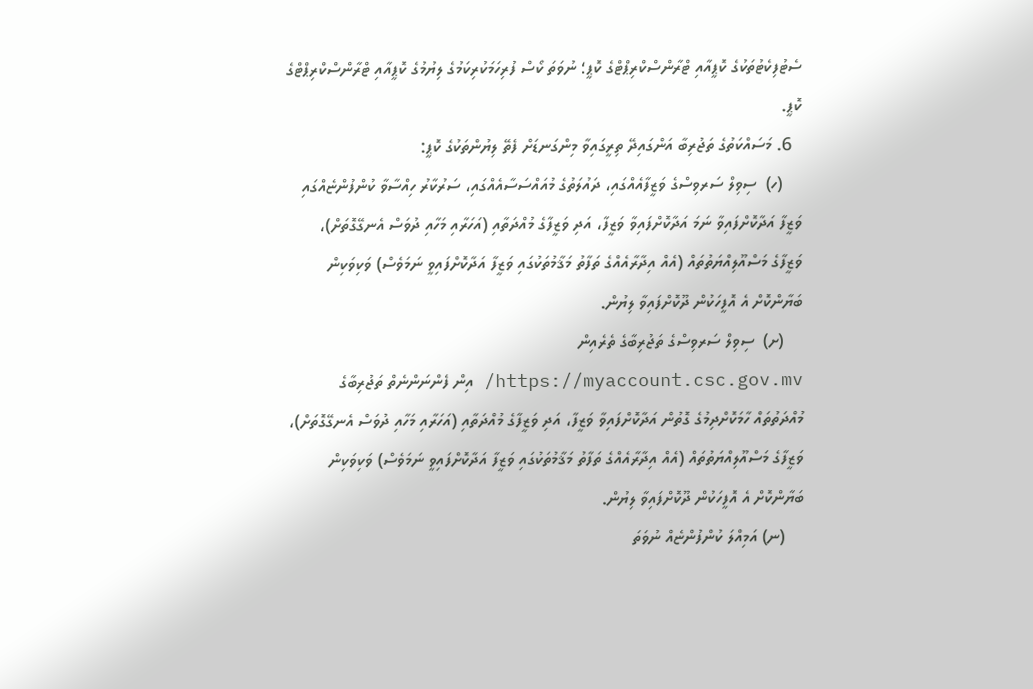ސެޓުފިކެޓުތަކުގެ ކޮޕީއާއި ޓްރާންސްކްރިޕްޓްގެ ކޮޕީ؛ ނުވަތަ ކޯސް ފުރިހަމަކުރިކަމުގެ ލިޔުމުގެ ކޮޕީއާއި ޓްރާންސްކްރިޕްޓްގެ ކޮޕީ.
  6. މަސައްކަތުގެ ތަޖުރިބާ އަންގައިދޭ ތިރީގައިވާ މިންގަނޑަށް ފެތޭ ލިޔުންތަކުގެ ކޮޕީ:
    (ހ)  ސިވިލް ސަރވިސްގެ ވަޒީފާއެއްގައި، ދައުލަތުގެ މުއައްސަސާއެއްގައި، ސަރުކާރު ހިއްސާވާ ކުންފުންޏެއްގައި ވަޒީފާ އަދާކޮށްފައިވާ ނަމަ އަދާކޮށްފައިވާ ވަޒީފާ، އަދި ވަޒީފާގެ މުއްދަތާއި (އަހަރާއި މަހާއި ދުވަސް އެނގޭގޮތަށް)، ވަޒީފާގެ މަސްއޫލިއްޔަތުތައް (އެއް އިދާރާއެއްގެ ތަފާތު މަޤާމުތަކުގައި ވަޒީފާ އަދާކޮށްފައިވީ ނަމަވެސް) ވަކިވަކިން ބަޔާންކޮށް އެ އޮފީހަކުން ދޫކޮށްފައިވާ ލިޔުން.
    (ށ)  ސިވިލް ސަރވިސްގެ ތަޖުރިބާގެ ތެރެއިން https://myaccount.csc.gov.mv/ އިން ފެންނަންނެތް ތަޖުރިބާގެ މުއްދަތުތައް ހާމަކޮށްދިމުގެ ގޮތުން އަދާކޮށްފައިވާ ވަޒީފާ، އަދި ވަޒީފާގެ މުއްދަތާއި (އަހަރާއި މަހާއި ދުވަސް އެނގޭގޮތަށް)، ވަޒީފާގެ މަސްއޫލިއްޔަތުތައް (އެއް އިދާރާއެއްގެ ތަފާތު މަޤާމުތަކުގައި ވަޒީފާ އަދާކޮށްފައިވީ ނަމަވެސް) ވަކިވަކިން ބަޔާންކޮށް އެ އޮފީހަކުން ދޫކޮށްފައިވާ ލިޔުން.
    (ނ) އަމިއްލަ ކުންފުންޏެއް ނުވަތަ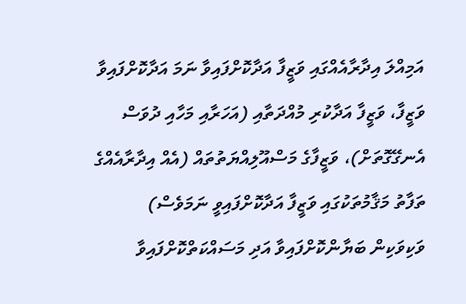އަމިއްލަ އިދާރާއެއްގައި ވަޒީފާ އަދާކޮށްފައިވާ ނަމަ އަދާކޮށްފައިވާ ވަޒީފާ، ވަޒީފާ އަދާކުރި މުއްދަތާއި (އަހަރާއި މަހާއި ދުވަސް އެނގޭގޮތަށް)، ވަޒީފާގެ މަސްއޫލިއްޔަތުތައް (އެއް އިދާރާއެއްގެ ތަފާތު މަޤާމުތަކުގައި ވަޒީފާ އަދާކޮށްފައިވީ ނަމަވެސް) ވަކިވަކިން ބަޔާންކޮށްފައިވާ އަދި މަސައްކަތްކޮށްފައިވާ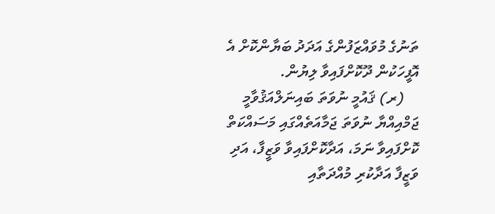ތަނުގެ މުވައްޒަފުންގެ އަދަދު ބަޔާންކޮށް އެ އޮފީހަކުން ދޫކޮށްފައިވާ ލިޔުން.
    (ރ) ޤައުމީ ނުވަތަ ބައިނަލްއަޤުވާމީ ޖަމްއިއްޔާ ނުވަތަ ޖަމާއަތެއްގައި މަސައްކަތް ކޮށްފައިވާ ނަމަ، އަދާކޮށްފައިވާ ވަޒީފާ، އަދި ވަޒީފާ އަދާކުރި މުއްދަތާއި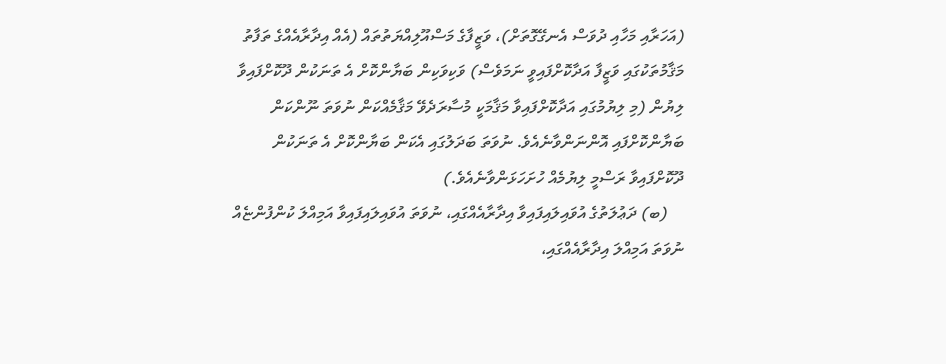(އަހަރާއި މަހާއި ދުވަސް އެނގޭގޮތަށް)، ވަޒީފާގެ މަސްއޫލިއްޔަތުތައް (އެއް އިދާރާއެއްގެ ތަފާތު މަޤާމުތަކުގައި ވަޒީފާ އަދާކޮށްފައިވީ ނަމަވެސް) ވަކިވަކިން ބަޔާންކޮށް އެ ތަނަކުން ދޫކޮށްފައިވާ ލިޔުން (މި ލިޔުމުގައި އަދާކޮށްފައިވާ މަޤާމަކީ މުސާރަދެވޭ މަޤާމެއްކަން ނުވަތަ ނޫންކަން ބަޔާންކޮށްފައި އޮންނަންވާނެއެވެ. ނުވަތަ ބަދަލުގައި އެކަން ބަޔާންކޮށް އެ ތަނަކުން ދޫކޮށްފައިވާ ރަސްމީ ލިޔުމެއް ހުށަހަޅަންވާނެއެވެ.)
    (ބ) ދަޢުލަތުގެ އުވައިލައިފައިވާ އިދާރާއެއްގައި، ނުވަތަ އުވައިލައިފައިވާ އަމިއްލަ ކުންފުންޏެއް ނުވަތަ އަމިއްލަ އިދާރާއެއްގައި،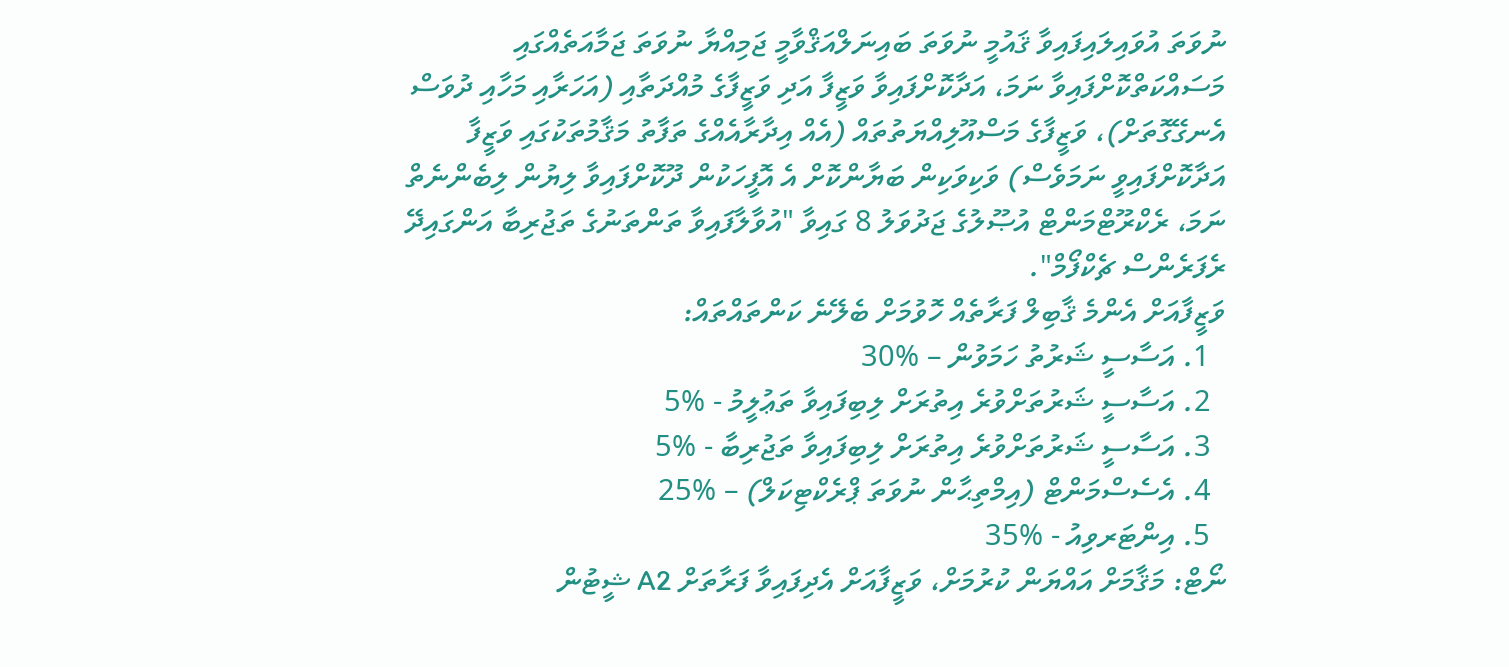ނުވަތަ އުވައިލައިފައިވާ ޤައުމީ ނުވަތަ ބައިނަލްއަޤްވާމީ ޖަމިއްޔާ ނުވަތަ ޖަމާއަތެއްގައި މަސައްކަތްކޮށްފައިވާ ނަމަ، އަދާކޮށްފައިވާ ވަޒީފާ އަދި ވަޒީފާގެ މުއްދަތާއި (އަހަރާއި މަހާއި ދުވަސް އެނގޭގޮތަށް)، ވަޒީފާގެ މަސްއޫލިއްޔަތުތައް (އެއް އިދާރާއެއްގެ ތަފާތު މަޤާމުތަކުގައި ވަޒީފާ އަދާކޮށްފައިވީ ނަމަވެސް) ވަކިވަކިން ބަޔާންކޮށް އެ އޮފީހަކުން ދޫކޮށްފައިވާ ލިޔުން ލިބެންނެތް ނަމަ، ރެކްރޫޓްމަންޓް އުޞޫލުގެ ޖަދުވަލު 8 ގައިވާ "އުވާލާފައިވާ ތަންތަނުގެ ތަޖުރިބާ އަންގައިދޭ ރެފަރެންސް ޗެކްފޯމް".
ވަޒީފާއަށް އެންމެ ޤާބިލް ފަރާތެއް ހޮވުމަށް ބެލޭނެ ކަންތައްތައް:
  1. އަސާސީ ޝަރުތު ހަމަވުން – %30
  2. އަސާސީ ޝަރުތަށްވުރެ އިތުރަށް ލިބިފައިވާ ތަޢުލީމު - %5
  3. އަސާސީ ޝަރުތަށްވުރެ އިތުރަށް ލިބިފައިވާ ތަޖުރިބާ - %5
  4. އެސެސްމަންޓް (އިމްތިޙާން ނުވަތަ ޕްރެކްޓިކަލް) – %25
  5. އިންޓަރވިއު - %35
ނޯޓް: މަޤާމަށް އައްޔަން ކުރުމަށް، ވަޒީފާއަށް އެދިފައިވާ ފަރާތަށް A2 ޝީޓުން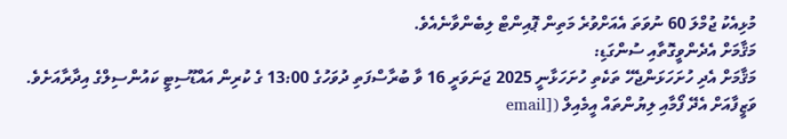މުޅިއެކު ޖުމްލަ 60 ނުވަތަ އެއަށްވުރެ މަތިން ޕޮއިންޓް ލިބެންވާނެއެވެ.
މަޤާމަށް އެދެންވީގޮތާއި ސުންގަޑި:
މަޤާމަށް އެދި ހުށަހަޅަންޖެހޭ ތަކެތި ހުށަހަޅާނީ 2025 ޖަނަވަރީ 16 ވާ ބުރާސްފަތި ދުވަހުގެ 13:00 ގެ ކުރިން އައްޑޫސިޓީ ކައުންސިލްގެ އިދާރާއަށެވެ. ވަޒީފާއަށް އެދޭ ފޯމާއި ލިޔުންތައް އީމެއިލް ([email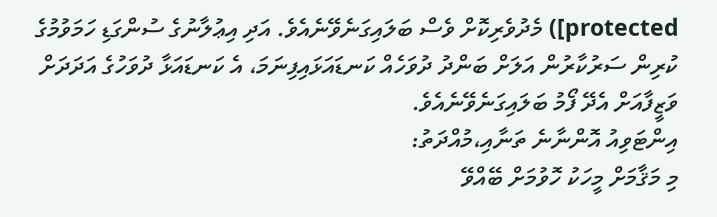protected]) މެދުވެރިކޮށް ވެސް ބަލައިގަނެވޭނެއެވެ. އަދި އިޢުލާނުގެ ސުންގަޑި ހަމަވުމުގެ ކުރިން ސަރުކާރުން އަލަށް ބަންދު ދުވަހެއް ކަނޑައަޅައިފިނަމަ، އެ ކަނޑައަޅާ ދުވަހުގެ އަދަދަށް ވަޒީފާއަށް އެދޭ ފޯމު ބަލައިގަނެވޭނެއެވެ.
އިންޓަވިއު އޮންނާނެ ތަނާއި،މުއްދަތު:
މި މަޤާމަށް މީހަކު ހޮވުމަށް ބޭއްވޭ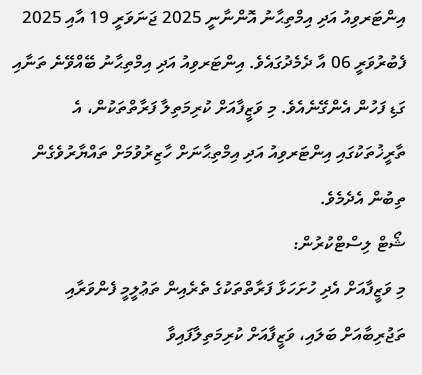އިންޓަރވިއު އަދި އިމްތިޙާނު އޮންނާނީ 2025 ޖަނަވަރީ 19 އާއި 2025 ފެބުރުވަރީ 06 އާ ދެމެދުގައެވެ. އިންޓަރވިއު އަދި އިމްތިޙާނު ބޭއްވޭނެ ތަނާއި ގަޑި ފަހުން އެންގޭނެއެވެ. މި ވަޒީފާއަށް ކުރިމަތިލާ ފަރާތްތަކުން، އެ ތާރީޚުތަކުގައި އިންޓަރވިއު އަދި އިމްތިޙާނަށް ހާޒިރުވުމަށް ތައްޔާރުވެގެން ތިބުން އެދެމެވެ.
ޝޯޓް ލިސްޓްކުރުން:
މި ވަޒީފާއަށް އެދި ހުށަހަޅާ ފަރާތްތަކުގެ ތެރެއިން ތަޢުލީމީ ފެންވަރާއި ތަޖުރިބާއަށް ބަލައި، ވަޒީފާއަށް ކުރިމަތިލާފައިވާ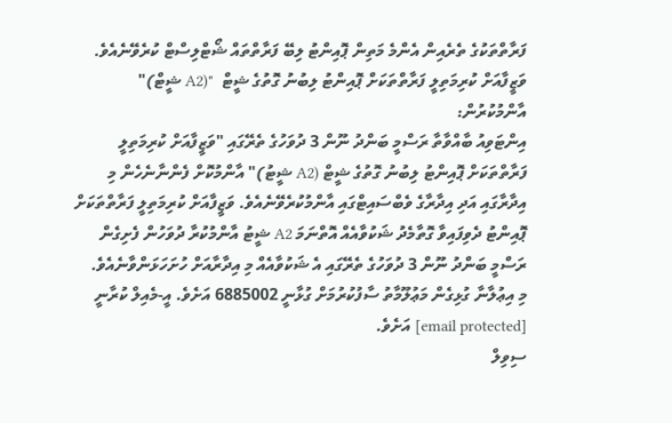ފަރާތްތަކުގެ ތެރެއިން އެންމެ މަތިން ޕޮއިންޓު ލިބޭ ފަރާތްތައް ޝޯޓްލިސްޓް ކުރެވޭނެއެވެ.
ވަޒީފާއަށް ކުރިމަތިލީ ފަރާތްތަކަށް ޕޮއިންޓު ލިބުނު ގޮތުގެ ޝީޓް  "(A2 ޝީޓް)"  އާންމުކުރުން:
އިންޓަވިއު ބާއްވާތާ ރަސްމީ ބަންދު ނޫން 3 ދުވަހުގެ ތެރޭގައި "ވަޒީފާއަށް ކުރިމަތިލީ ފަރާތްތަކަށް ޕޮއިންޓު ލިބުނު ގޮތުގެ ޝީޓް (A2 ޝީޓު)" އާންމުކޮށް ފެންނާނެހެން މި އިދާރާގައި އަދި އިދާރާގެ ވެބްސައިޓްގައި އާންމުކުރެވޭނެއެވެ. ވަޒީފާއަށް ކުރިމަތިލީ ފަރާތްތަކަށް ޕޮއިންޓު ދެވިފައިވާ ގޮތާމެދު ޝަކުވާއެއް އޮތްނަމަ A2 ޝީޓު އާންމުކުރާ ދުވަހުން ފެށިގެން ރަސްމީ ބަންދު ނޫން 3 ދުވަހުގެ ތެރޭގައި އެ ޝަކުވާއެއް މި އިދާރާއަށް ހުށަހަޅަންވާނެއެވެ.
މި އިޢުލާނާ ގުޅިގެން މަޢުލޫމާތު ސާފުކުރުމަށް ގުޅާނީ 6885002 އަށެވެ. އީ-މެއިލް ކުރާނީ [email protected] އަށެވެ.
ސިވިލް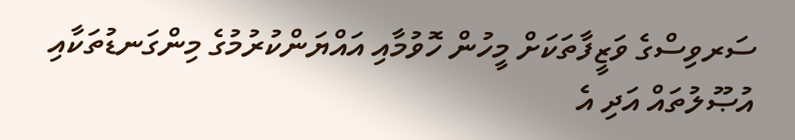ސަރވިސްގެ ވަޒީފާތަކަށް މީހުން ހޮވުމާއި އައްޔަންކުރުމުގެ މިންގަނޑުތަކާއި އުޞޫލުތައް އަދި އެ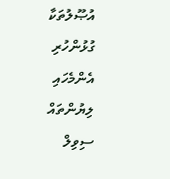އުޞޫލުތަކާ ގުޅުންހުރި އެންމެހައި ލިޔުންތައް ސިވިލް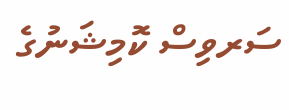ސަރވިސް ކޮމިޝަނުގެ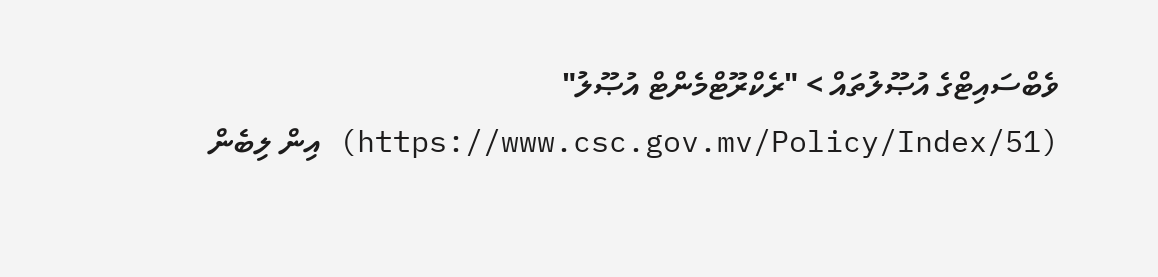ވެބްސައިޓްގެ އުޞޫލުތައް > "ރެކްރޫޓްމެންޓް އުޞޫލު" (https://www.csc.gov.mv/Policy/Index/51) އިން ލިބެން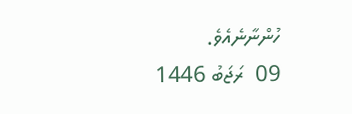ހުންނާނެއެވެ.
09  ރަޖަބު 1446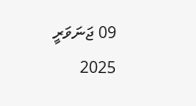09 ޖަނަވަރީ 2025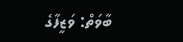ބާވަތް: ވަޒީފާގެ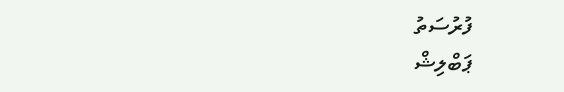ފުރުސަތު
ޕަބްލިޝް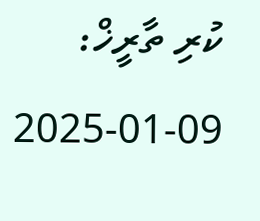ކުރި ތާރީޚް: 09-01-2025